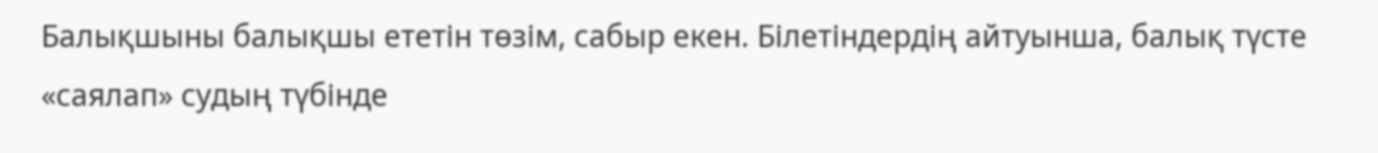Балықшыны балықшы ететін төзім, сабыр екен. Білетіндердің айтуынша, балық түсте «саялап» судың түбінде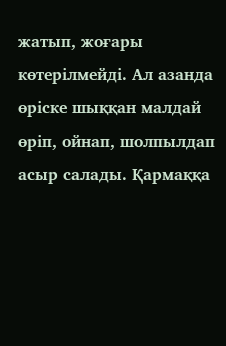жатып, жоғары көтерілмейді. Ал азанда өріске шыққан малдай өріп, ойнап, шолпылдап асыр салады. Қармаққа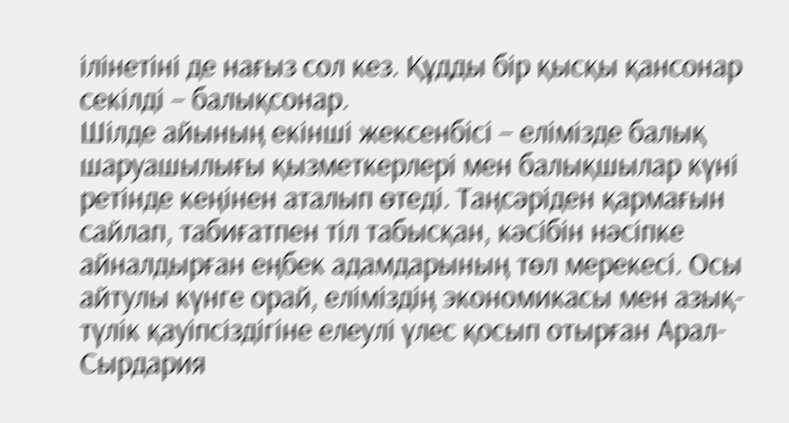ілінетіні де нағыз сол кез. Құдды бір қысқы қансонар секілді – балықсонар.
Шілде айының екінші жексенбісі – елімізде балық шаруашылығы қызметкерлері мен балықшылар күні ретінде кеңінен аталып өтеді. Таңсәріден қармағын сайлап, табиғатпен тіл табысқан, кәсібін нәсіпке айналдырған еңбек адамдарының төл мерекесі. Осы айтулы күнге орай, еліміздің экономикасы мен азық-түлік қауіпсіздігіне елеулі үлес қосып отырған Арал-Сырдария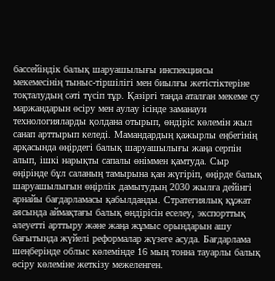бассейіндік балық шаруашылығы инспекциясы мекемесінің тыныс-тіршілігі мен биылғы жетістіктеріне тоқталудың сәті түсіп тұр. Қазіргі таңда аталған мекеме су маржандарын өсіру мен аулау ісінде заманауи технологияларды қолдана отырып, өндіріс көлемін жыл санап арттырып келеді. Мамандардың қажырлы еңбегінің арқасында өңірдегі балық шаруашылығы жаңа серпін алып, ішкі нарықты сапалы өніммен қамтуда. Сыр өңірінде бұл саланың тамырына қан жүгіріп, өңірде балық шаруашылығын өңірлік дамытудың 2030 жылға дейінгі арнайы бағдарламасы қабылданды. Стратегиялық құжат аясында аймақтағы балық өндірісін еселеу, экспорттық әлеуетті арттыру және жаңа жұмыс орындарын ашу бағытында жүйелі реформалар жүзеге асуда. Бағдарлама шеңберінде облыс көлемінде 16 мың тонна тауарлы балық өсіру көлеміне жеткізу межеленген.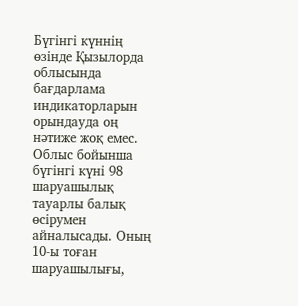Бүгінгі күннің өзінде Қызылорда облысында бағдарлама индикаторларын орындауда оң нәтиже жоқ емес. Облыс бойынша бүгінгі күні 98 шаруашылық тауарлы балық өсірумен айналысады. Оның 10-ы тоған шаруашылығы,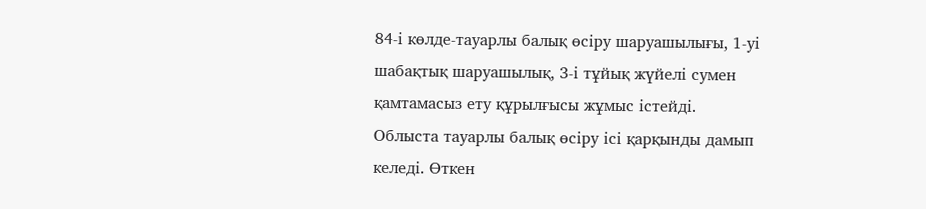84-і көлде-тауарлы балық өсіру шаруашылығы, 1-уі шабақтық шаруашылық, 3-і тұйық жүйелі сумен қамтамасыз ету құрылғысы жұмыс істейді.
Облыста тауарлы балық өсіру ісі қарқынды дамып келеді. Өткен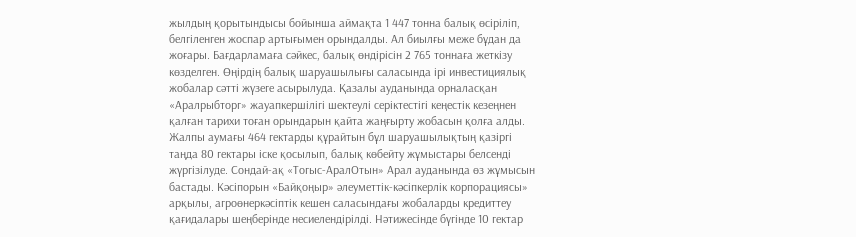жылдың қорытындысы бойынша аймақта 1 447 тонна балық өсіріліп, белгіленген жоспар артығымен орындалды. Ал биылғы меже бұдан да жоғары. Бағдарламаға сәйкес, балық өндірісін 2 765 тоннаға жеткізу көзделген. Өңірдің балық шаруашылығы саласында ірі инвестициялық жобалар сәтті жүзеге асырылуда. Қазалы ауданында орналасқан «Аралрыбторг» жауапкершілігі шектеулі серіктестігі кеңестік кезеңнен қалған тарихи тоған орындарын қайта жаңғырту жобасын қолға алды. Жалпы аумағы 464 гектарды құрайтын бұл шаруашылықтың қазіргі таңда 80 гектары іске қосылып, балық көбейту жұмыстары белсенді жүргізілуде. Сондай-ақ «Тогыс-АралОтын» Арал ауданында өз жұмысын бастады. Кәсіпорын «Байқоңыр» әлеуметтік-кәсіпкерлік корпорациясы» арқылы, агроөнеркәсіптік кешен саласындағы жобаларды кредиттеу қағидалары шеңберінде несиелендірілді. Нәтижесінде бүгінде 10 гектар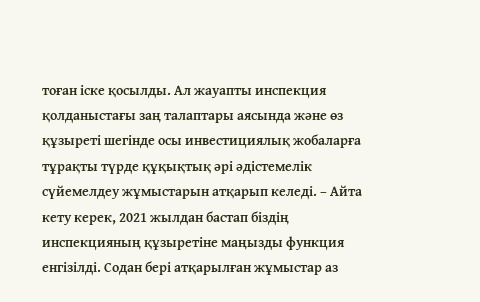тоған іске қосылды. Ал жауапты инспекция қолданыстағы заң талаптары аясында және өз құзыреті шегінде осы инвестициялық жобаларға тұрақты түрде құқықтық әрі әдістемелік сүйемелдеу жұмыстарын атқарып келеді. – Айта кету керек, 2021 жылдан бастап біздің инспекцияның құзыретіне маңызды функция енгізілді. Содан бері атқарылған жұмыстар аз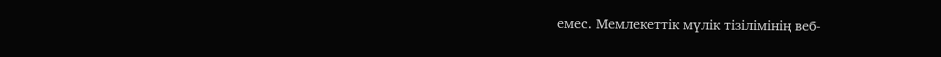емес. Мемлекеттік мүлік тізілімінің веб-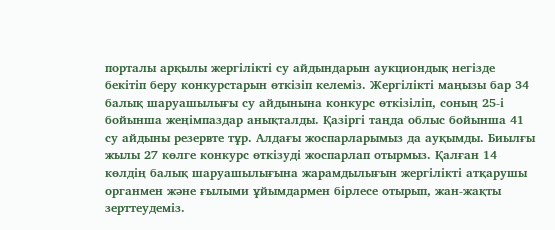порталы арқылы жергілікті су айдындарын аукциондық негізде бекітіп беру конкурстарын өткізіп келеміз. Жергілікті маңызы бар 34 балық шаруашылығы су айдынына конкурс өткізіліп, соның 25-і бойынша жеңімпаздар анықталды. Қазіргі таңда облыс бойынша 41 су айдыны резервте тұр. Алдағы жоспарларымыз да ауқымды. Биылғы жылы 27 көлге конкурс өткізуді жоспарлап отырмыз. Қалған 14 көлдің балық шаруашылығына жарамдылығын жергілікті атқарушы органмен және ғылыми ұйымдармен бірлесе отырып, жан-жақты зерттеудеміз.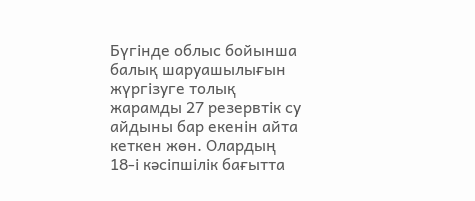Бүгінде облыс бойынша балық шаруашылығын жүргізуге толық жарамды 27 резервтік су айдыны бар екенін айта кеткен жөн. Олардың 18-і кәсіпшілік бағытта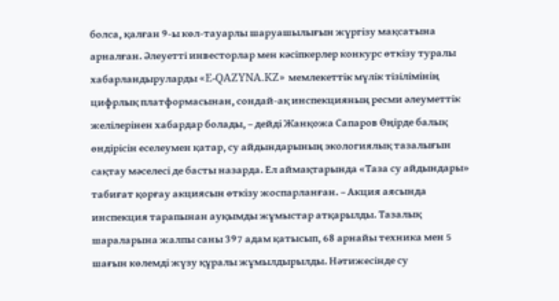болса, қалған 9-ы көл-тауарлы шаруашылығын жүргізу мақсатына арналған. Әлеуетті инвесторлар мен кәсіпкерлер конкурс өткізу туралы хабарландыруларды «E-QAZYNA.KZ» мемлекеттік мүлік тізілімінің цифрлық платформасынан, сондай-ақ инспекцияның ресми әлеуметтік желілерінен хабардар болады, – дейді Жанқожа Сапаров Өңірде балық өндірісін еселеумен қатар, су айдындарының экологиялық тазалығын сақтау мәселесі де басты назарда. Ел аймақтарында «Таза су айдындары» табиғат қорғау акциясын өткізу жоспарланған. – Акция аясында инспекция тарапынан ауқымды жұмыстар атқарылды. Тазалық шараларына жалпы саны 397 адам қатысып, 68 арнайы техника мен 5 шағын көлемді жүзу құралы жұмылдырылды. Нәтижесінде су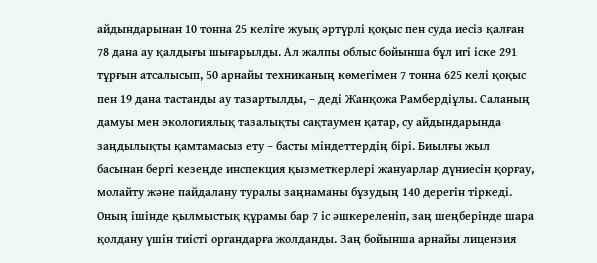айдындарынан 10 тонна 25 келіге жуық әртүрлі қоқыс пен суда иесіз қалған 78 дана ау қалдығы шығарылды. Ал жалпы облыс бойынша бұл игі іске 291 тұрғын атсалысып, 50 арнайы техниканың көмегімен 7 тонна 625 келі қоқыс пен 19 дана тастанды ау тазартылды, – деді Жанқожа Рамбердіұлы. Саланың дамуы мен экологиялық тазалықты сақтаумен қатар, су айдындарында заңдылықты қамтамасыз ету – басты міндеттердің бірі. Биылғы жыл басынан бергі кезеңде инспекция қызметкерлері жануарлар дүниесін қорғау, молайту және пайдалану туралы заңнаманы бұзудың 140 дерегін тіркеді. Оның ішінде қылмыстық құрамы бар 7 іс әшкереленіп, заң шеңберінде шара қолдану үшін тиісті органдарға жолданды. Заң бойынша арнайы лицензия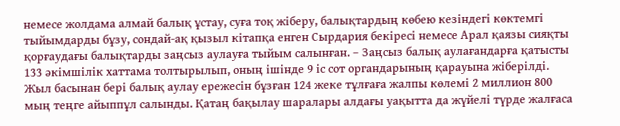немесе жолдама алмай балық ұстау, суға тоқ жіберу, балықтардың көбею кезіндегі көктемгі тыйымдарды бұзу, сондай-ақ қызыл кітапқа енген Сырдария бекіресі немесе Арал қаязы сияқты қорғаудағы балықтарды заңсыз аулауға тыйым салынған. – Заңсыз балық аулағандарға қатысты 133 әкімшілік хаттама толтырылып, оның ішінде 9 іс сот органдарының қарауына жіберілді. Жыл басынан бері балық аулау ережесін бұзған 124 жеке тұлғаға жалпы көлемі 2 миллион 800 мың теңге айыппұл салынды. Қатаң бақылау шаралары алдағы уақытта да жүйелі түрде жалғаса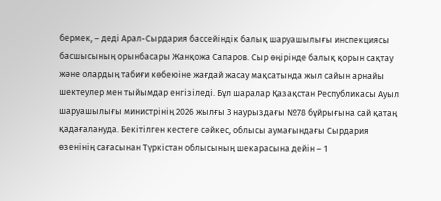бермек, – деді Арал-Сырдария бассейіндік балық шаруашылығы инспекциясы басшысының орынбасары Жанқожа Сапаров. Сыр өңірінде балық қорын сақтау және олардың табиғи көбеюіне жағдай жасау мақсатында жыл сайын арнайы шектеулер мен тыйымдар енгізіледі. Бұл шаралар Қазақстан Республикасы Ауыл шаруашылығы министрінің 2026 жылғы 3 наурыздағы №78 бұйрығына сай қатаң қадағалануда. Бекітілген кестеге сәйкес, облысы аумағындағы Сырдария өзенінің сағасынан Түркістан облысының шекарасына дейін – 1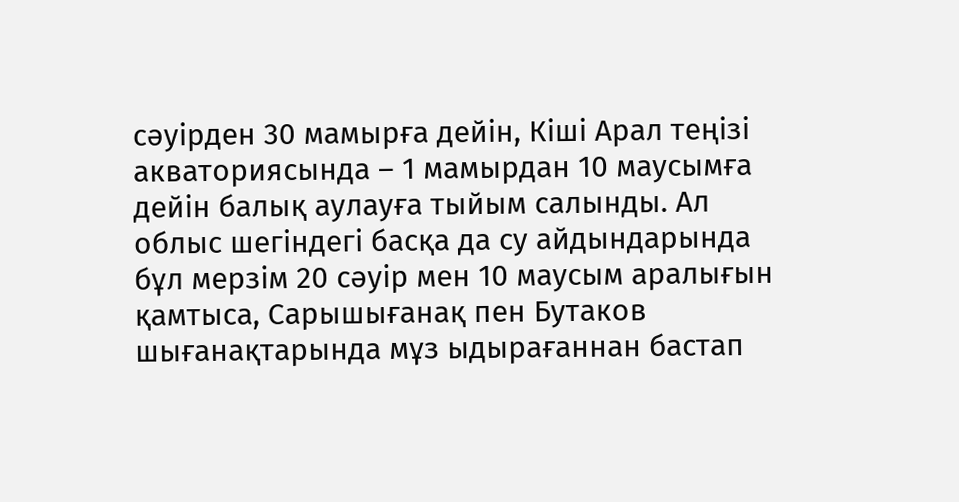сәуірден 30 мамырға дейін, Кіші Арал теңізі акваториясында – 1 мамырдан 10 маусымға дейін балық аулауға тыйым салынды. Ал облыс шегіндегі басқа да су айдындарында бұл мерзім 20 сәуір мен 10 маусым аралығын қамтыса, Сарышығанақ пен Бутаков шығанақтарында мұз ыдырағаннан бастап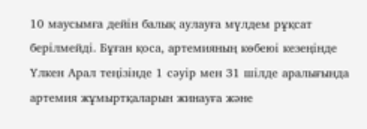10 маусымға дейін балық аулауға мүлдем рұқсат берілмейді. Бұған қоса, артемияның көбеюі кезеңінде Үлкен Арал теңізінде 1 сәуір мен 31 шілде аралығында артемия жұмыртқаларын жинауға және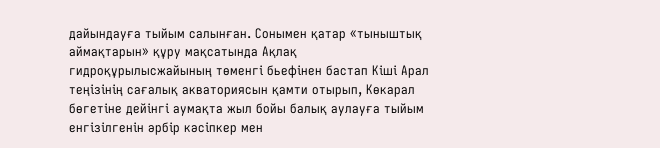дайындауға тыйым салынған. Сонымен қатар «тыныштық аймақтарын» құру мақсатында Ақлақ гидроқұрылысжайының төменгі бьефінен бастап Кіші Арал теңізінің сағалық акваториясын қамти отырып, Көкарал бөгетіне дейінгі аумақта жыл бойы балық аулауға тыйым енгізілгенін әрбір кәсіпкер мен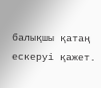балықшы қатаң ескеруі қажет.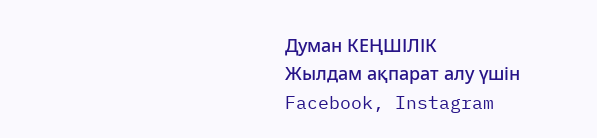Думан КЕҢШІЛІК
Жылдам ақпарат алу үшін Facebook, Instagram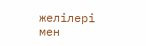желілері мен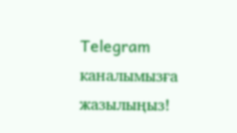Telegram каналымызға жазылыңыз!